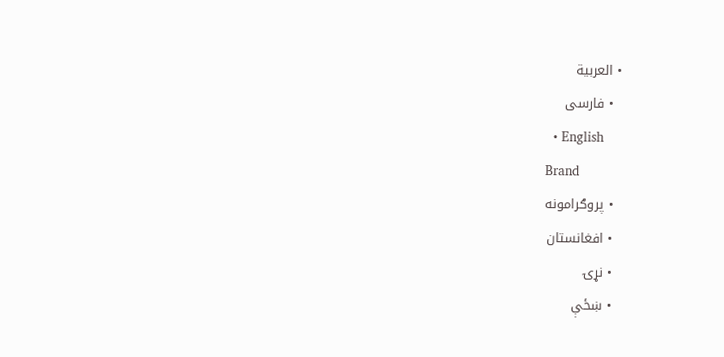• العربية
  • فارسی
  • English
Brand
  • پروګرامونه
  • افغانستان
  • نړۍ
  • ښځې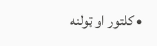• کلتور او ټولنه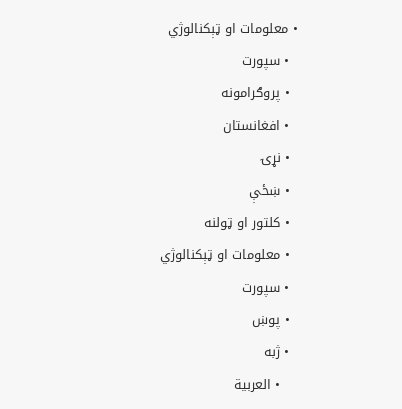• معلومات او ټېکنالوژي
  • سپورت
  • پروګرامونه
  • افغانستان
  • نړۍ
  • ښځې
  • کلتور او ټولنه
  • معلومات او ټېکنالوژي
  • سپورت
  • پوښ
  • ژبه
    • العربية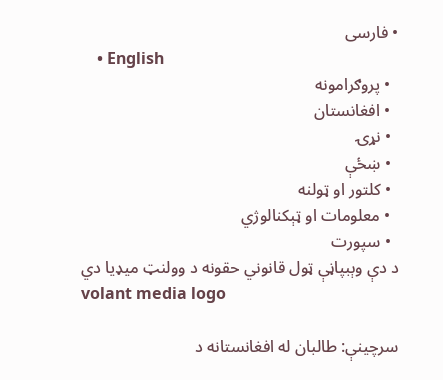• فارسی
    • English
  • پروګرامونه
  • افغانستان
  • نړۍ
  • ښځې
  • کلتور او ټولنه
  • معلومات او ټېکنالوژي
  • سپورت
د دې وېبپاڼې ټول قانوني حقونه د وولنټ میډیا دي
volant media logo

سرچینې: طالبان له افغانستانه د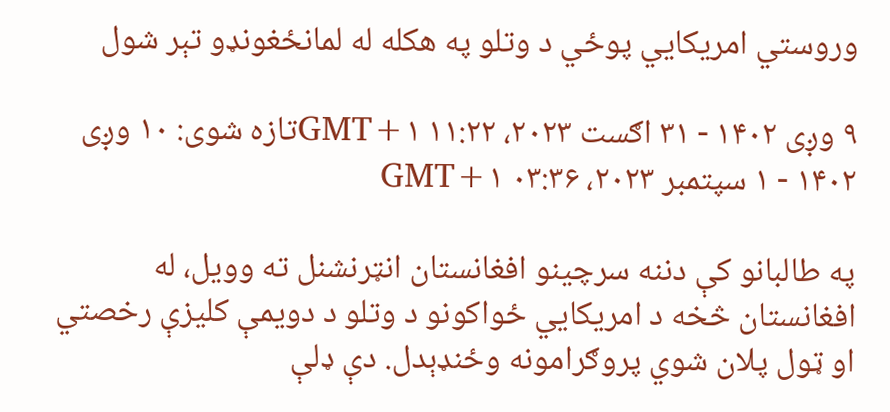وروستي امریکايي پوځي د وتلو په هکله له لمانځغونډو تېر شول

۹ وږی ۱۴۰۲ - ۳۱ اګست ۲۰۲۳، ۱۱:۲۲ GMT+۱تازه شوی: ۱۰ وږی ۱۴۰۲ - ۱ سپتمبر ۲۰۲۳، ۰۳:۳۶ GMT+۱

په طالبانو کې دننه سرچینو افغانستان انټرنشنل ته وویل، له افغانستان څخه د امریکايي ځواکونو د وتلو د دویمې کلیزې رخصتي او ټول پلان شوي پروګرامونه وځنډېدل. دې ډلې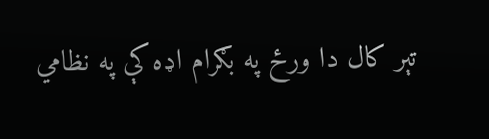تېر کال دا ورځ په بګرام اډه کې په نظامي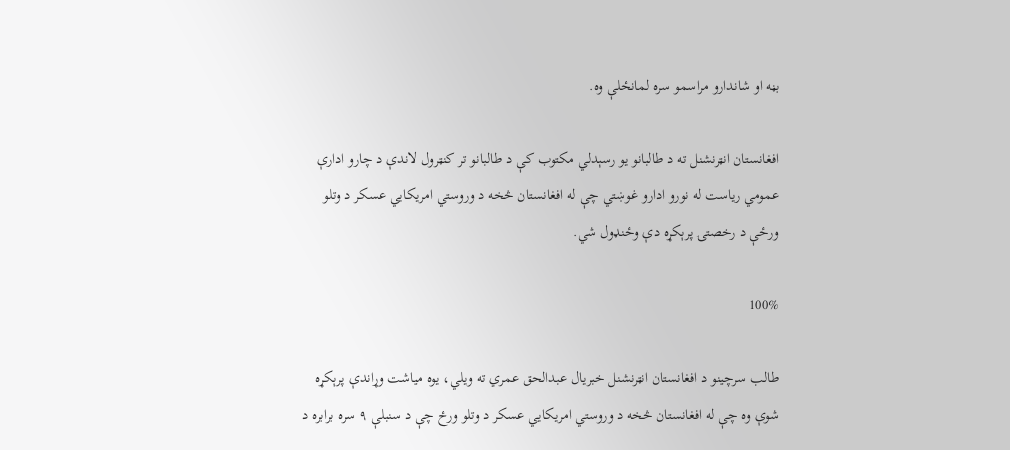بڼه او شاندارو مراسمو سره لمانځلې وه.

افغانستان انټرنشنل ته د طالبانو یو رسېدلي مکتوب کې د طالبانو تر کنټرول لاندې د چارو ادارې عمومي ریاست له نورو ادارو غوښتي چې له افغانستان څخه د وروستي امریکايي عسکر د وتلو ورځې د رخصتۍ پرېکړه دې وځنډول شي.

100%

طالب سرچینو د افغانستان انټرنشنل خبریال عبدالحق عمري ته ویلي، یوه میاشت وړاندې پرېکړه شوې وه چې له افغانستان څخه د وروستي امریکايي عسکر د وتلو ورځ چې د سنبلې ۹ سره برابره د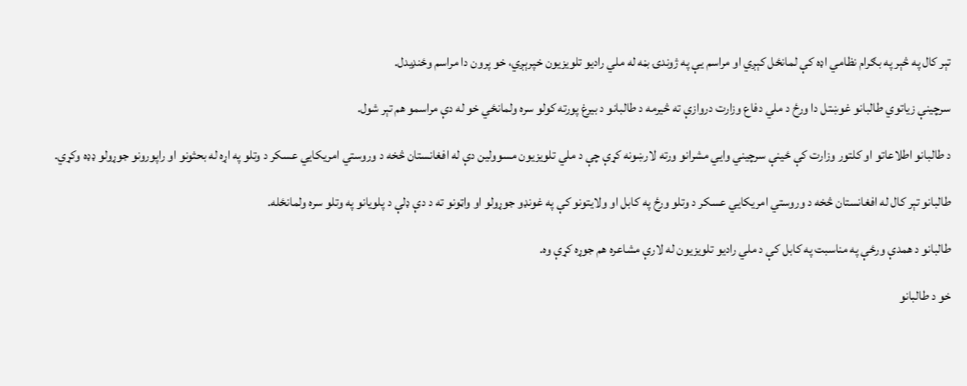تېر کال په څېر په بګرام نظامي اډه کې لمانځل کېږي او مراسم یې په ژوندۍ بڼه له ملي رادیو تلویزیون خپرېږي، خو پرون دا مراسم وځنډیدل.

سرچینې زیاتوي طالبانو غوښتل دا ورځ د ملي دفاع وزارت دروازې ته څیرمه د طالبانو د بیرغ پورته کولو سره ولمانځي خو له دې مراسمو هم تېر شول.

د طالبانو اطلاعاتو او کلتور وزارت کې ځینې سرچیني وايي مشرانو ورته لارښونه کړې چې د ملي تلویزیون مسوولین دې له افغانستان څخه د وروستي امریکايي عسکر د وتلو په اړه له بحثونو او راپورونو جوړولو ډډه وکړي.

طالبانو تېر کال له افغانستان څخه د وروستي امریکايي عسکر د وتلو ورځ په کابل او ولایتونو کې په غونډو جوړولو او واټونو ته د دې ډلې د پلویانو په وتلو سره ولمانځله.

طالبانو د همدې ورځې په مناسبت په کابل کې د ملي رادیو تلویزیون له لارې مشاعره هم جوړه کړې وه.

خو د طالبانو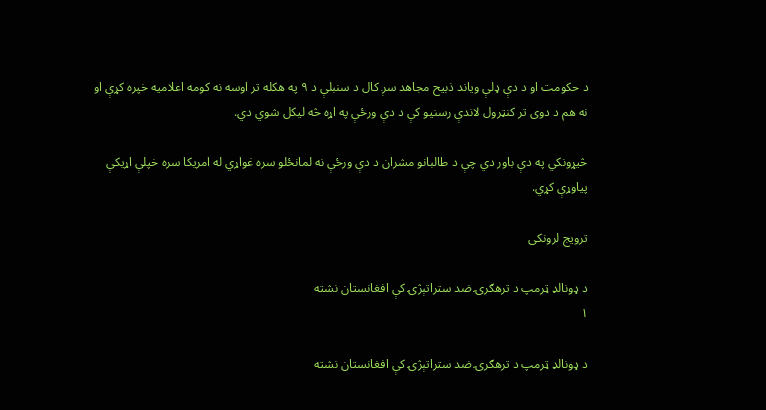د حکومت او د دې ډلې ویاند ذبیح مجاهد سږ کال د سنبلې د ۹ په هکله تر اوسه نه کومه اعلامیه خپره کړې او نه هم د دوی تر کنټرول لاندې رسنیو کې د دې ورځې په اړه څه لیکل شوي دي.

څیړونکي په دې باور دي چې د طالبانو مشران د دې ورځې نه لمانځلو سره غواړي له امریکا سره خپلې اړیکې پیاوړې کړي.

ترویج لرونکی

د ډونالډ ټرمپ د ترهګرۍ ضد ستراتېژۍ کې افغانستان نشته
۱

د ډونالډ ټرمپ د ترهګرۍ ضد ستراتېژۍ کې افغانستان نشته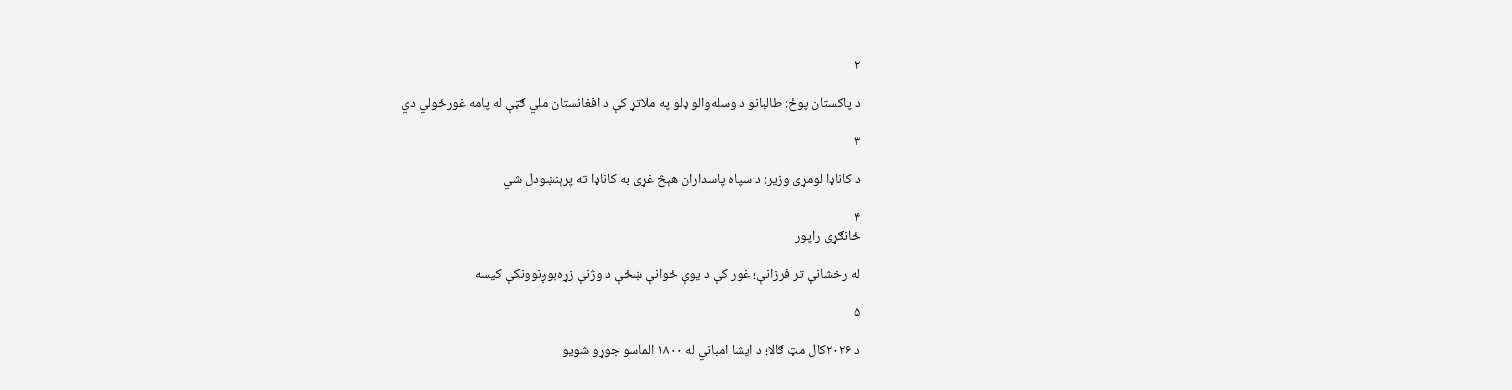۲

د پاکستان پوځ: طالبانو د وسله‌والو ډلو په ملاتړ کې د افغانستان ملي ګټې له پامه غورځولي دي

۳

د کاناډا لومړی وزیر: د سپاه پاسداران هېڅ غړی به کاناډا ته پرېنښودل شي

۴
ځانګړی راپور

له رخشانې تر فرزانې؛ غور کې د یوې ځوانې ښځې د وژنې زړه‌بوږنوونکې کیسه

۵

د ۲۰۲۶کال مټ ګالا؛ د ایشا امباني له ۱۸۰۰ الماسو جوړو شويو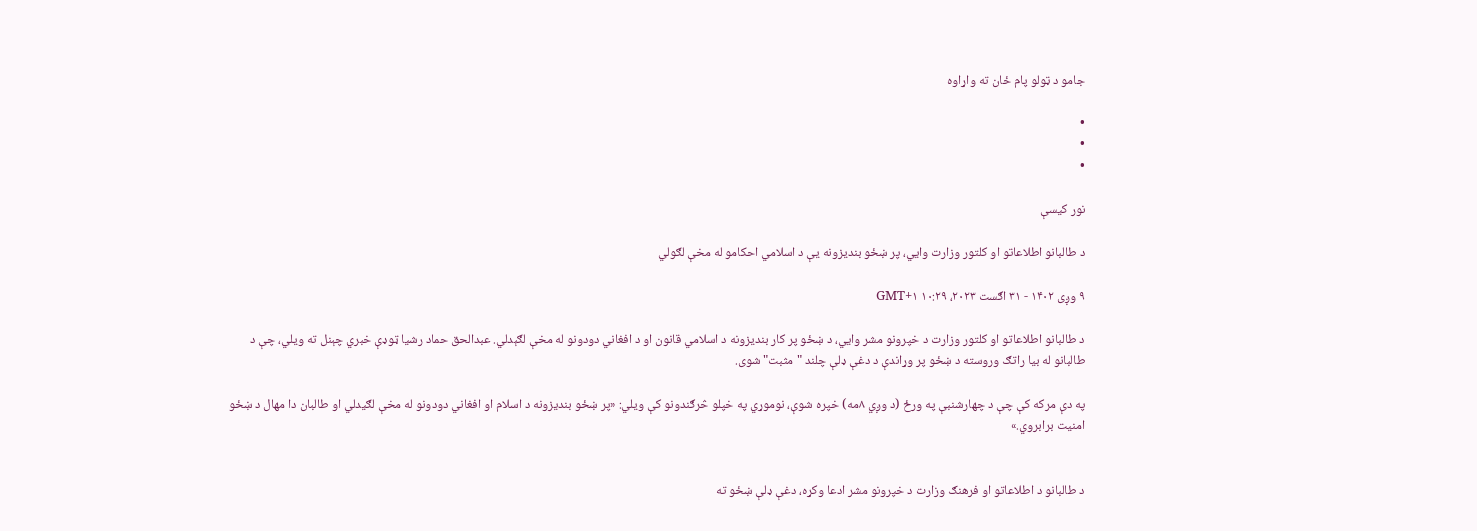جامو د ټولو پام ځان ته واړاوه

•
•
•

نور کیسې

د طالبانو اطلاعاتو او کلتور وزارت وايي، پر ښځو بنديزونه يې د اسلامي احکامو له مخې لګولي

۹ وږی ۱۴۰۲ - ۳۱ اګست ۲۰۲۳، ۱۰:۲۹ GMT+۱

د طالبانو اطلاعاتو او کلتور وزارت د خپرونو مشر وايي، د ښځو پر کار بندیزونه د اسلامي قانون او د افغاني دودونو له مخې لګېدلي. عبدالحق حماد رشیا ټوډې خبري چېنل ته ویلي، چې د طالبانو له بیا راتګ وروسته د ښځو پر وړاندې د دغې ډلې چلند "مثبت" شوی.

په دې مرکه کې چې د چهارشنبې په ورځ (د وږي ۸مه) خپره شوې، نوموړي په خپلو څرګندونو کې ويلي: «پر ښځو بندیزونه د اسلام او افغاني دودونو له مخې لګیدلي او طالبان دا مهال د ښځو امنیت برابروي.»


د طالبانو د اطلاعاتو او فرهنګ وزارت د خپرونو مشر ادعا وکړه، دغې ډلې ښځو ته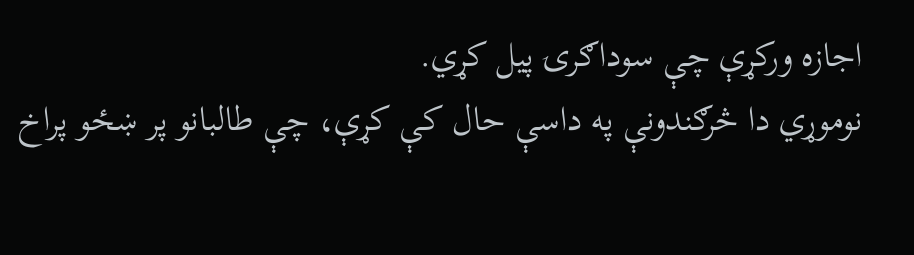اجازه ورکړې چې سوداګرۍ پیل کړي.
نوموړي دا څرګندونې په داسې حال کې کړې، چې طالبانو پر ښځو پراخ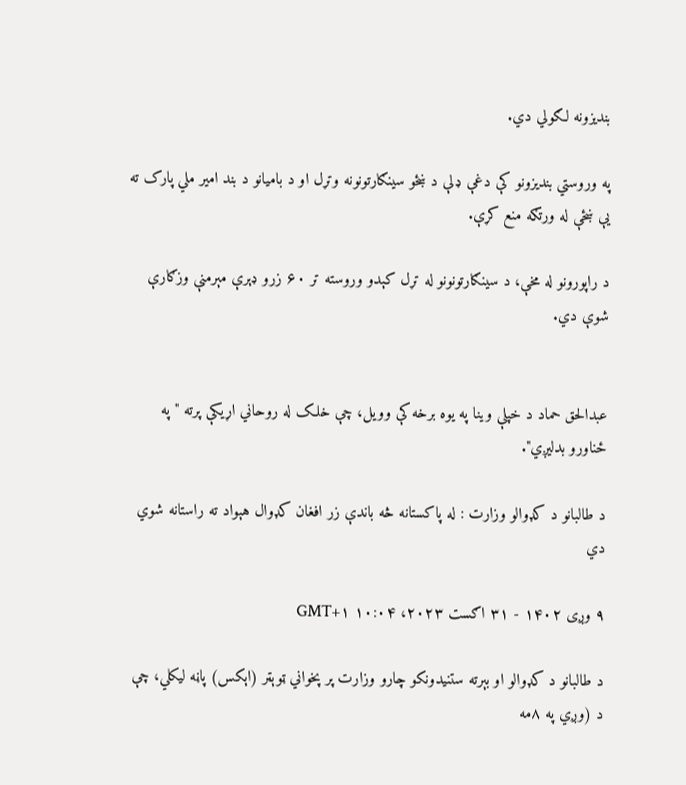بندیزونه لګولي دي.

په وروستي بندیزونو کې دغې ډلې د ښځو سینګارتونونه وتړل او د بامیانو د بند امیر ملي پارک ته يې ښځې له ورتګه منع کړې.

د راپورونو له مخې، د سینګارتونونو له تړل کېدو وروسته تر ۶۰ زرو ډېرې مېرمنې وزګارې شوې دي.


عبدالحق حماد د خپلې وینا په یوه برخه کې وویل، چې خلک له روحاني اړیکې پرته "په ځناورو بدلیږي".

د طالبانو د کډوالو وزارت : له پاکستانه څه باندې زر افغان کډوال هېواد ته راستانه شوي دي

۹ وږی ۱۴۰۲ - ۳۱ اګست ۲۰۲۳، ۱۰:۰۴ GMT+۱

د طالبانو د کډوالو او بېرته ستنیدونکو چارو وزارت پر پخواني ټوېټر (اېکس) پاڼه لیکلي، چې د (وږي په ۸مه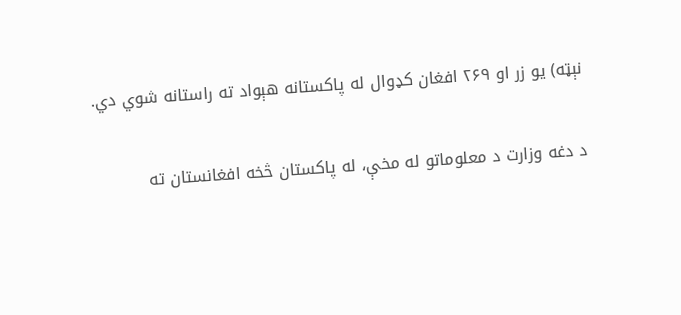نېټه) یو زر او ۲۶۹ افغان کډوال له پاکستانه هېواد ته راستانه شوي دي.

د دغه وزارت د معلوماتو له مخې، له پاکستان څخه افغانستان ته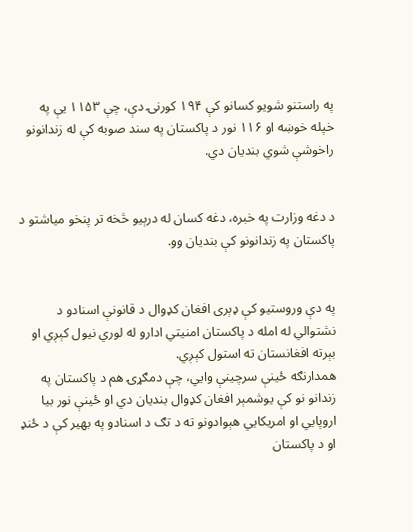په راستنو شویو کسانو کې ۱۹۴ کورنۍ دې، چې ۱۱۵۳ یې په خپله خوښه او ۱۱۶ نور د پاکستان په سند صوبه کې له زندانونو راخوشې شوي بندیان دي.


د دغه وزارت په خبره، دغه کسان له درېیو څخه تر پنخو میاشتو د پاکستان په زندانونو کې بندیان وو.


په دې وروستیو کې ډېری افغان کډوال د قانونې اسنادو د نشتوالي له امله د پاکستان امنیتي ادارو له لوري نیول کېږي او بېرته افغانستان ته استول کېږي.
همدارنګه ځینې سرچینې وايي، چې دمګړۍ هم د پاکستان په زندانو نو کې یوشمېر افغان کډوال بندیان دي او ځينې نور بیا اروپایي او امریکايي هېوادونو ته د تګ د اسنادو په بهیر کې د ځنډ او د پاکستان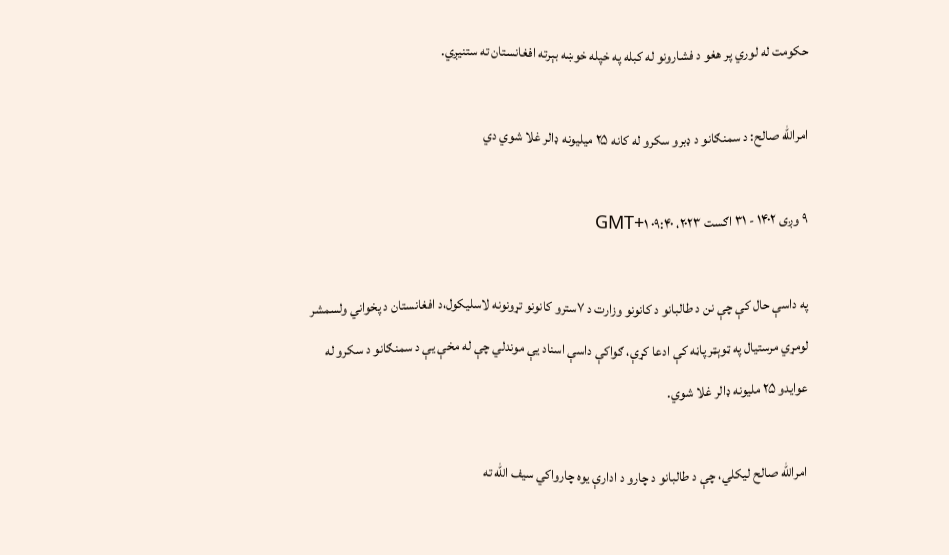حکومت له لوري پر هغو د فشارونو له کبله په خپله خوښه بېرته افغانستان ته ستنیږي.

امرالله صالح: د سمنګانو د ډبرو سکرو له کانه ۲۵ میلیونه ډالر غلا شوي دي

۹ وږی ۱۴۰۲ - ۳۱ اګست ۲۰۲۳، ۰۹:۴۰ GMT+۱

په داسې حال کې چې نن د طالبانو د کانونو وزارت د ۷سترو کانونو تړونونه لاسلیکول،د افغانستان د پخواني ولسمشر لومړي مرستیال په ټوېټر پاڼه کې ادعا کړې، ګواکې داسې اسناد یې موندلي چې له مخې یې د سمنګانو د سکرو له عوایدو ۲۵ ملیونه ‌‌‌‌‌‌ډالر غلا شوي.

امرالله صالح لیکلي، چې د طالبانو د چارو د ادارې یوه چارواکي سیف الله ته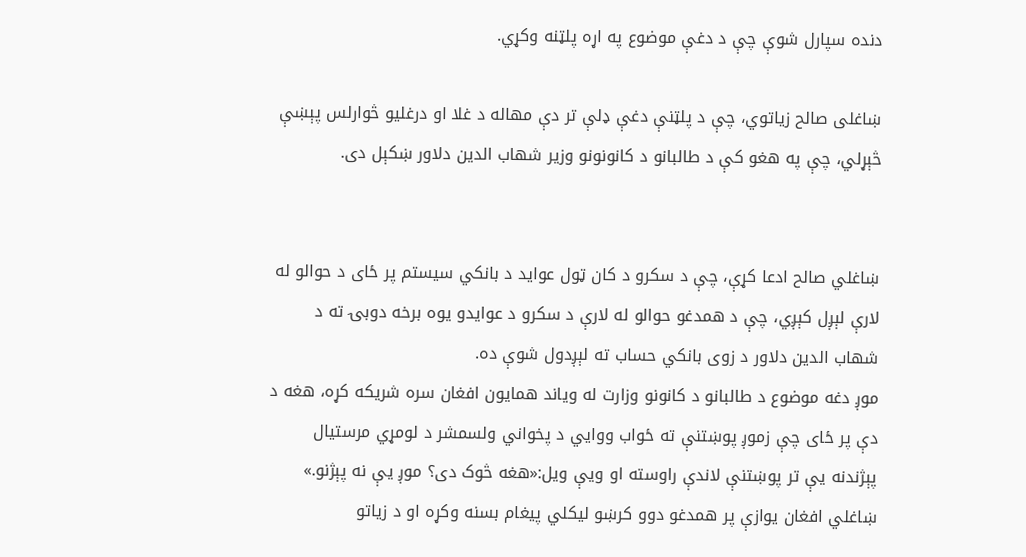دنده سپارل شوې چې د دغې موضوع په اړه پلټنه وکړي.

ښاغلی صالح زیاتوي، چې د پلټنې دغې ‌‌‌‌‌‌ډلې تر دې مهاله د غلا او درغلیو څوارلس پېښې څېړلي، چې په هغو کې د طالبانو د کانونونو وزیر شهاب الدین دلاور ښکېل دی.


ښاغلي صالح ادعا کړې، چې د سکرو د کان ټول عواید د بانکي سیستم پر ځای د حوالو له لارې لېږل کېږي، چې د همدغو حوالو له لارې د سکرو د عوایدو یوه برخه دوبۍ ته د شهاب الدین دلاور د زوی بانکي حساب ته لېږدول شوې ده.
موږ دغه موضوع د طالبانو د کانونو وزارت له ویاند همایون افغان سره شریکه کړه، هغه د دې پر ځای چې زموږ پوښتنې ته ځواب ووایي د پخواني ولسمشر د لومړي مرستیال پېژندنه یې تر پوښتنې لاندې راوسته او ویې ویل:«هغه څوک دی؟ موږ یې نه پېژنو.»
ښاغلي افغان یوازې پر همدغو دوو کرښو لیکلي پيغام بسنه وکړه او د زیاتو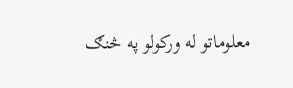معلوماتو له ورکولو په څنګ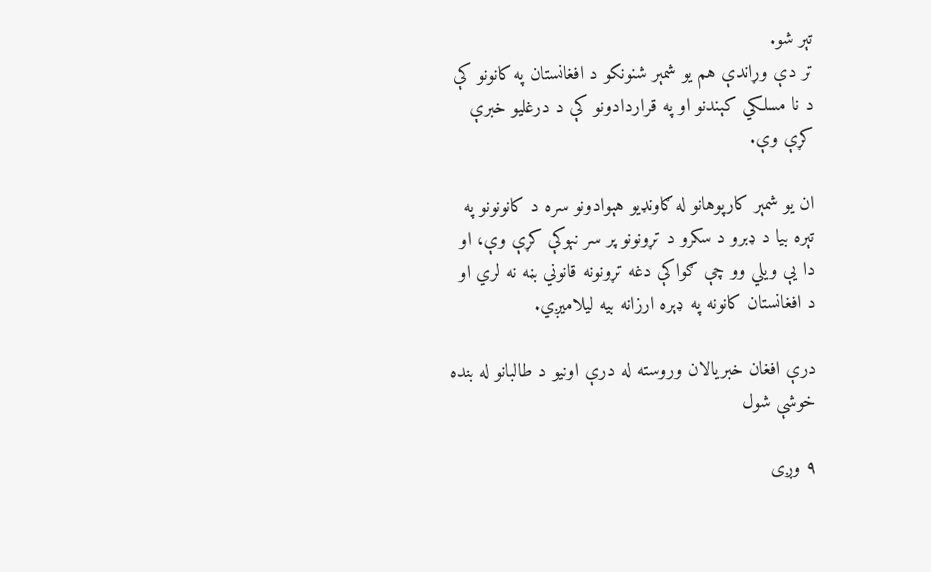تېر شو.
تر دې وړاندې هم یو شمېر شنونکو د افغانستان په کانونو کې د نا مسلکي کېندنو او په قراردادونو کې د درغلیو خبرې کړې وې.

ان یو شمېر کارپوهانو له ګاونډیو هېوادونو سره د کانونونو په تېره بیا د ‌‌‌‌‌‌ډبرو د سکرو د تړونونو پر سر نېوکې کړې وې، او دا یې ویلي وو چې ګواکې دغه تړونونه ‌‌‌‌‌قانوني بڼه نه لري او د افغانستان کانونه ‌‌‌‌‌‌په ‌‌‌‌‌‌ډېره ارزانه بیه لیلامیږي.

درې افغان خبریالان وروسته له درې اونیو د طالبانو له بنده خوشې شول

۹ وږی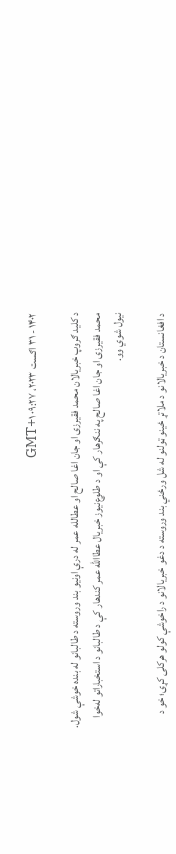۱۴۰۲ - ۳۱ اګست ۲۰۲۳، ۰۹:۲۷ GMT+۱

د کلید ګروپ خبریالان محمد فقیرزی او جان اغا صالح او عطالله عمر له درې اونیو بند وروسته د طالبانو له بنده خوشې شول. محمد فقیرزی او جان اغا صالح په ننګرهار کې او د طلوع‌نیوز خبریال عطاالله عمر کندهار کې د طالبانو د استخباراتو له‌خوا نیول شوي وو.

د افغانستان د خبریالانو د ملاتړ ځینو ټولنو له شل ورځني بند وروسته د دغو خبریالانو د راخوشې کولو هرکلی کړی؛ خو د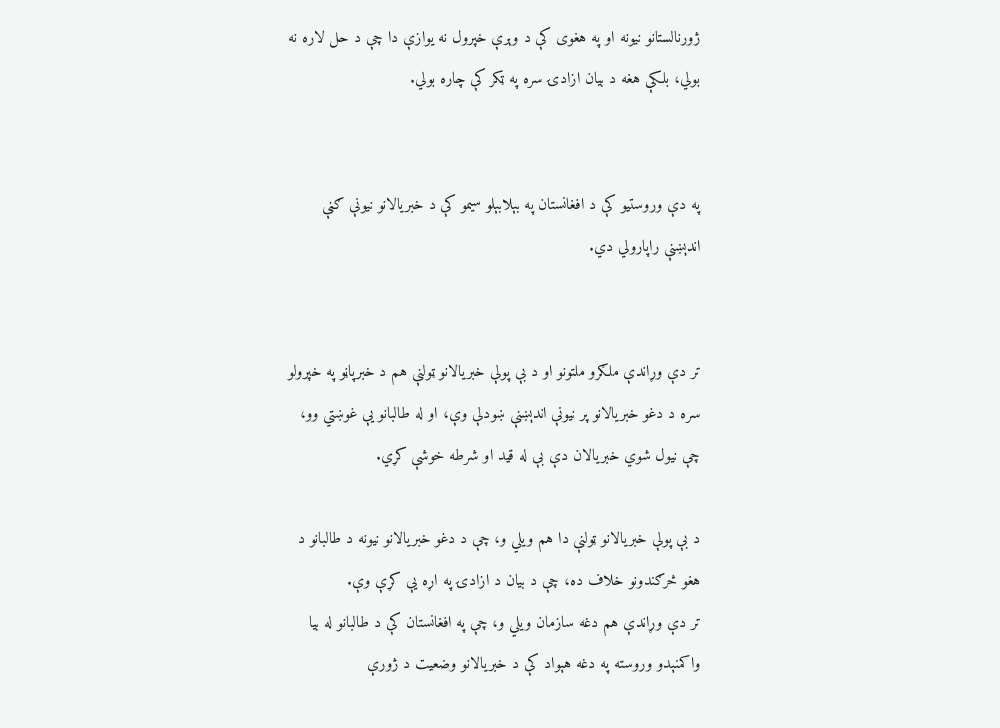ژورنالستانو نیونه او په هغوی کې د وېرې خپرول نه یوازې دا چې د حل لاره نه بولي، بلکې هغه د بیان ازادۍ سره په ټکر کې چاره بولي.


په دې وروستیو کې د افغانستان په بېلابېلو سیمو کې د خبریالانو نیونې ګڼې اندېښنې راپارولي دي.


تر دې وړاندې ملګرو ملتونو او د بې پولې خبریالانو ټولنې هم د خبرپاڼو په خپرولو سره د دغو خبریالانو پر نیونې اندېښنې ښودلې وې، او له طالبانو یې غوښتي وو، چې نیول شوي خبریالان دې بې له قید او شرطه خوشې کړي.

د بې پولې خبریالانو ټولنې دا هم ویلي و، چې د دغو خبریالانو نیونه د طالبانو د هغو څرګندونو خلاف ده، چې د بیان د ازادۍ په اړه یې کړې وې.
تر دې وړاندې هم دغه سازمان ویلي و، چې په افغانستان کې د طالبانو له بیا واکمنېدو وروسته په دغه هېواد کې د خبریالانو وضعیت د ژورې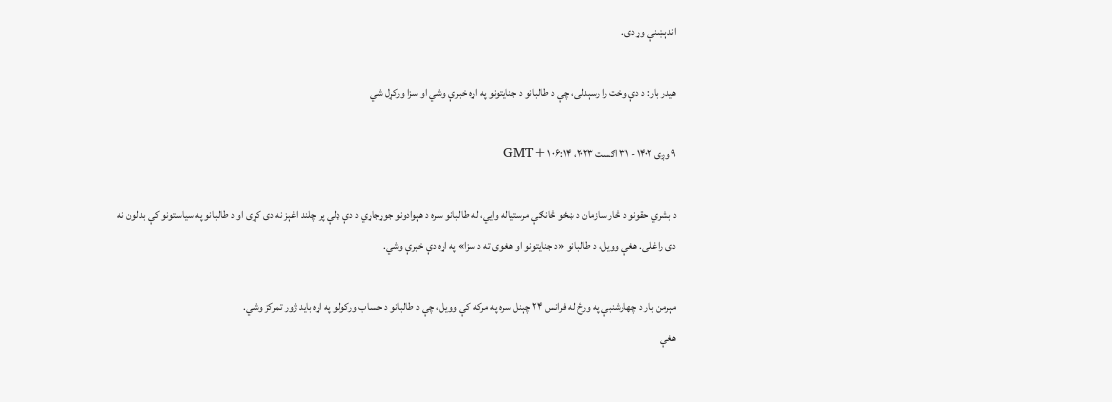اندېښنې وړ دی.

هیدر بار: د دې وخت را رسېدلی، چې د طالبانو د جنایتونو په اړه خبرې وشي او سزا ورکړل شي

۹ وږی ۱۴۰۲ - ۳۱ اګست ۲۰۲۳، ۰۶:۱۴ GMT+۱

د بشري حقونو د څار سازمان د ښځو څانګې مرستیاله وايي، له طالبانو سره د هېوادونو جوړجاړي د دې ډلې پر چلند اغېز نه دی کړی او د طالبانو په سیاستونو کې بدلون نه دی راغلی. هغې وویل، د طالبانو «د جنایتونو او هغوی ته د سزا» په اړه دې خبرې وشي.

مېرمن بار د چهارشنبې په ورځ له فرانس ۲۴ چېنل سره په مرکه کې وویل، چې د طالبانو د حساب ورکولو په اړه باید ژور تمرکز وشي.
هغې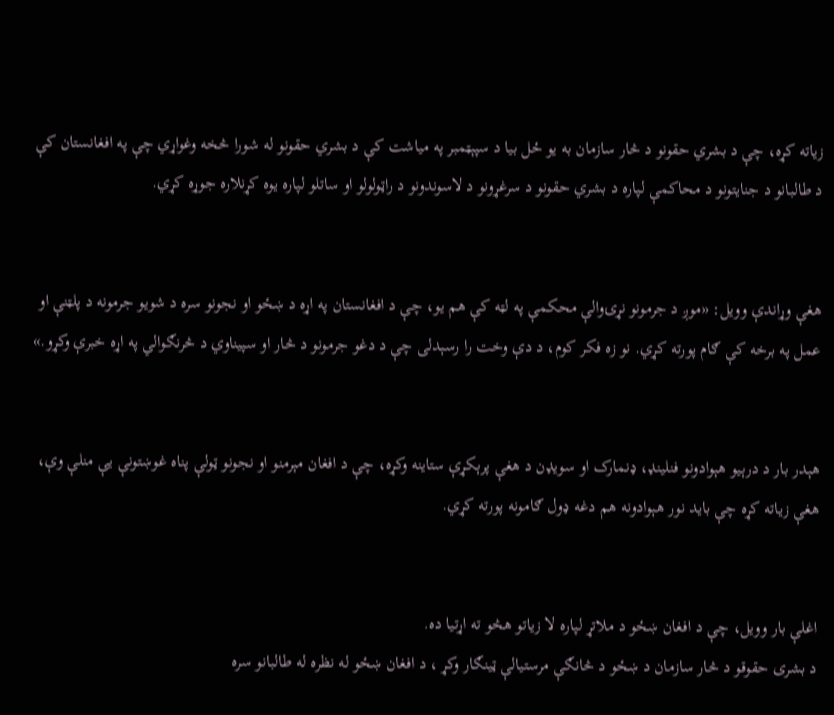زیاته کړه، چې د بشري حقونو د څار سازمان به یو ځل بیا د سپېټمبر په میاشت کې د بشري حقونو له شورا څخه وغواړي چې په افغانستان کې د طالبانو د جنایتونو د محاکمې لپاره د بشري حقونو د سرغړونو د لاسوندونو د راټولولو او ساتلو لپاره یوه کړنلاره جوړه کړي.


هغې وړاندې وويل: «موږ د جرمونو نړۍوالې محکمې په لټه کې هم یو، چې د افغانستان په اړه د ښځو او نجونو سره د شويو جرمونه د پلټنې او عمل په برخه کې ګام پورته کړي. نو زه فکر کوم، د دې وخت را رسېدلی چې د دغو جرمونو د څار او سپیناوي د څرنګوالي په اړه خبرې وکړو.»


هېدر بار د درېیو هېوادونو فنلینډ، ډنمارک او سویډن د هغې پرېکړې ستاینه وکړه، چې د افغان مېرمنو او نجونو ټولې پناه غوښتونې يې منلې وې، هغې زیاته کړه چې باید نور هېوادونه هم دغه ډول ګامونه پورته کړي.


اغلې بار وویل، چې د افغان ښځو د ملاتړ لپاره لا زیاتو هڅو ته اړتیا ده.
د بشری حقوقو د څار سازمان د ښځو د څانګې مرستیالې ټینګار وکړ ، د افغان ښځو له نظره له طالبانو سره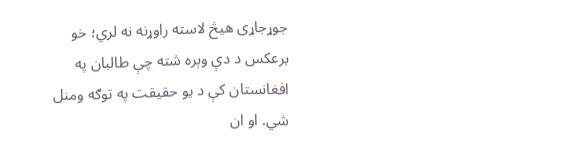جوړجاړی هیڅ لاسته راوړنه نه لري؛ خو برعکس د دې وېره شته چې طالبان په افغانستان کې د یو حقیقت په توګه ومنل شي. او ان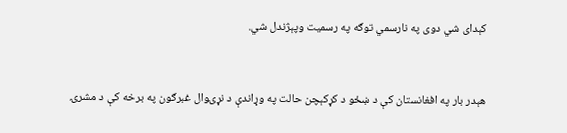کېدای شي دوی په نارسمي توګه په رسمیت وپېژندل شي.


هېدر بار په افغانستان کې د ښځو د کړکېچن حالت په وړاندې د نړۍوال غبرګون په برخه کې د مشرۍ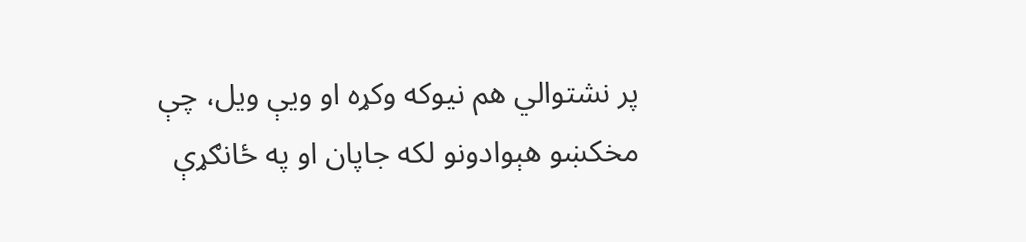پر نشتوالي هم نیوکه وکړه او ویې ویل، چې مخکښو هېوادونو لکه جاپان او په ځانګړې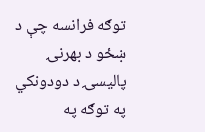توګه فرانسه چې د ښځو د بهرنۍ پالیسۍ د دودونکي په توګه په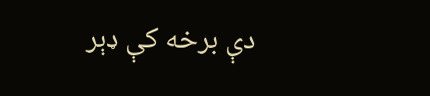دې برخه کې ډېر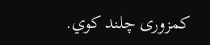کمزوری چلند کوي.